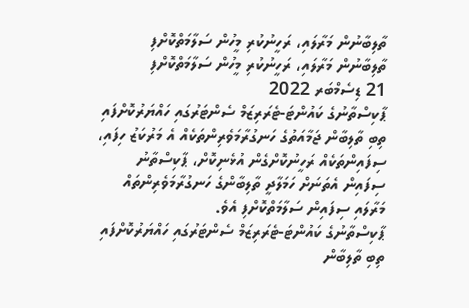ތާލިބާނުން މަރާލައި، ރަހީނުކުރި މީހުން ސަލާމަތްކޮށްފި
ތާލިބާނުން މަރާލައި، ރަހީނުކުރި މީހުން ސަލާމަތްކޮށްފި
21 ޑިސެމްބަރ 2022
ޕާކިސްތާނުގެ ކައުންޓަ-ޓެރަރިޒަމް ސެންޓަރުގައި ހައްޔަރުކޮށްފައި ތިބި ތާލިބާން ޖަމާއަތުގެ ހަނގުރާމަވެރިންތަކެއް އެ މަރުކަޒު ހިފައި، ސިފައިންތަކެއް ރަހީނުކޮށްގެން އުޅެނިކޮށް، ޕާކިސްތާނު ސިފައިން އެތަނަށް ހަމަލާދީ ތާލިބާންގެ ހަނގުރާމަވެރިންތައް މަރާލައި ސިފައިން ސަލާމަތްކޮށްފި އެވެ.
ޕާކިސްތާނުގެ ކައުންޓަ-ޓެރަރިޒަމް ސެންޓަރުގައި ހައްޔަރުކޮށްފައި ތިބި ތާލިބާން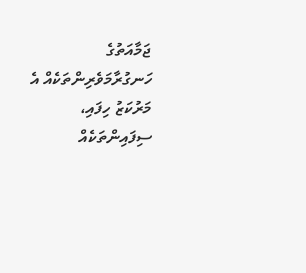ޖަމާއަތުގެ ހަނގުރާމަވެރިންތަކެއް އެ މަރުކަޒު ހިފައި، ސިފައިންތަކެއް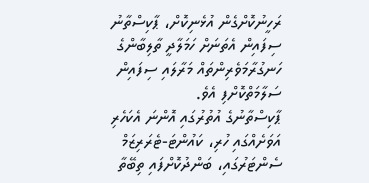ރަހީނުކޮށްގެން އުޅެނިކޮށް، ޕާކިސްތާނު ސިފައިން އެތަނަށް ހަމަލާދީ ތާލިބާންގެ ހަނގުރާމަވެރިންތައް މަރާލައި ސިފައިން ސަލާމަތްކޮށްފި އެވެ.
ޕާކިސްތާނުގެ އުތުރުގައި އޮންނަ އެކަހެރި އަވަށެއްގައި ހުރި، ކައުންޓަ-ޓެރަރިޒަމް ސެންޓަރުގައި، ބަންދުކޮށްފައި ތިބޭތާ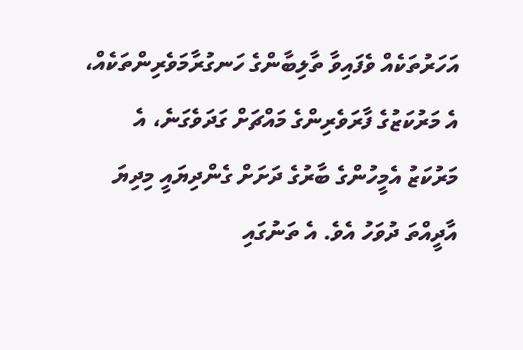އަހަރުތަކެއް ވެފައިވާ ތާލިބާންގެ ހަނގުރާމަވެރިންތަކެއް، އެ މަރުކަޒުގެ ފާރަވެރިންގެ މައްޗަށް ގަދަވެގަނެ، އެ މަރުކަޒު އެމީހުންގެ ބާރުގެ ދަށަށް ގެންދިޔައީ މިދިޔަ އާދީއްތަ ދުވަހު އެވެ. އެ ތަނުގައި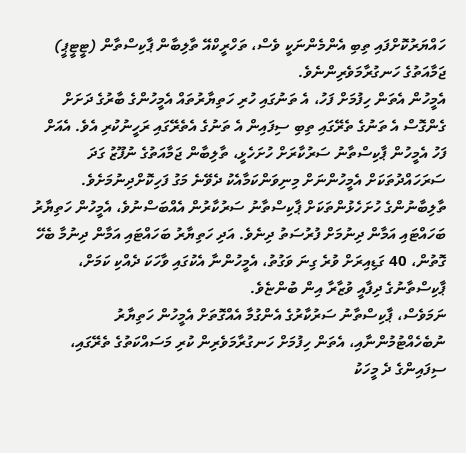ހައްޔަރުކޮށްފައި ތިބި އެންމެންނަކީ ވެސް، ތަހްރީކްއޭ ތާލިބާން ޕާކިސްތާން (ޓީޓީޕީ) ޖަމާއަތުގެ ހަނގުރާމަވެރިންނެވެ.
އެމީހުން އެތަން ހިފުމަށް ފަހު، އެ ތަނުގައި ހުރި ހަތިޔާރުތައް އެމީހުންގެ ބާރުގެ ދަށަށް ގެންގޮސް އެ ތަނުގެ ތެރޭގައި ތިބި ސިފައިން އެ ތަނުގެ އެތެރޭގައި ރަހީނުކުރި އެވެ. އެއަށް ފަހު އެމީހުން ޕާކިސްތާނު ސަރުކާރަށް ހުށަހެޅީ، ތާލިބާން ޖަމާއަތުގެ ނުފޫޒު ގަދަ ސަރަހައްދުތަކަށް އެމީހުންނަށް މިނިވަންކަމާއެކު ދެވޭނެ މަގު ފަހިކޮށްދިނުމަށެވެ.
ތާލިބާނުންގެ ހުށަހެޅުންތަކަށް ޕާކިސްތާނު ސަރުކާރުން އެއްބަސްނުވެ، އެމީހުން ހަތިޔާރު ބަހައްޓައި އަމާން ދިނުމަށް ފުރުސަތު ދިނެވެ. އަދި ހަތިޔާރު ބަހައްޓައި އަމާން ދިނުމާ ބެހޭ ގޮތުން، 40 ގަޑިއިރަށް ވުރެ ގިނަ ވަގުތު، އެމީހުންނާ އެކުގައި ވާހަކަ ދެއްކި ކަމަށް، ޕާކިސްތާނުގެ ދިފާއީ ވުޒާރާ އިން ބުންޏެވެ.
ނަމަވެސް، ޕާކިސްތާނު ސަރުކާރުގެ އެންގުމާ އެއްގޮތަށް އެމީހުން ހަތިޔާރު ނުބެހެއްޓުމުންނާއި، އެތަން ހިފުމަށް ހަނގުރާމަވެރިން ކުރި މަސައްކަތުގެ ތެރޭގައި، ސިފައިންގެ ދެ މީހަކު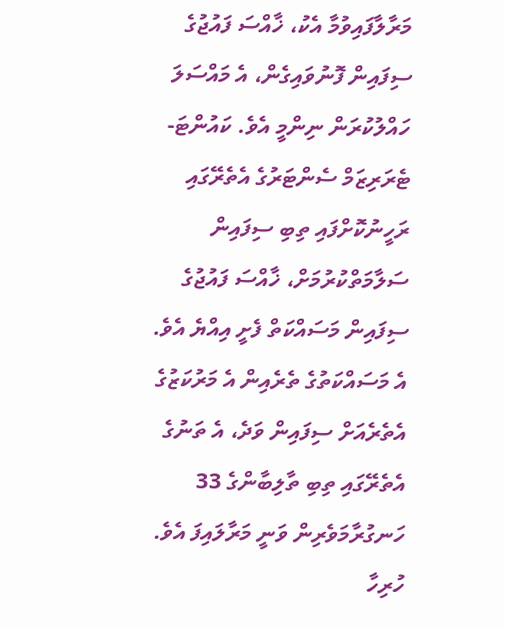މަރާލާފައިވުމާ އެކު، ޚާއްސަ ފައުޖުގެ ސިފައިން ފޮނުވައިގެން، އެ މައްސަލަ ހައްލުކުރަން ނިންމީ އެވެ. ކައުންޓަ-ޓެރަރިޒަމް ސެންޓަރުގެ އެތެރޭގައި ރަހީނުކޮށްފައި ތިބި ސިފައިން ސަލާމަތްކުރުމަށް، ޚާއްސަ ފައުޖުގެ ސިފައިން މަސައްކަތް ފެށީ އިއްޔެ އެވެ.
އެ މަސައްކަތުގެ ތެރެއިން އެ މަރުކަޒުގެ އެތެރެއަށް ސިފައިން ވަދެ، އެ ތަނުގެ އެތެރޭގައި ތިބި ތާލިބާންގެ 33 ހަނގުރާމަވެރިން ވަނީ މަރާލައިފަ އެވެ. ހުރިހާ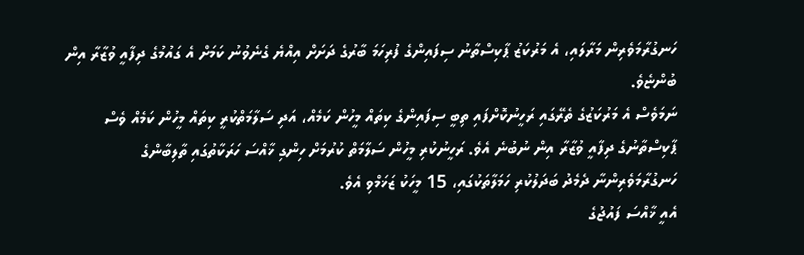ހަނގުރާމަވެރިން މަރާލައި، އެ މަރުކަޒު ޕާކިސްތާނު ސިފައިންގެ ފުރިހަމަ ބާރުގެ ދަށަށް އިއްޔެ ގެނެވުނު ކަމަށް އެ ގައުމުގެ ދިފާއީ ވުޒާރާ އިން ބުންޏެވެ.
ނަމަވެސް އެ މަރުކަޒުގެ ތެރޭގައި ރަހީނުކޮށްފައި ތިބީ ސިފައިންގެ ކިތައް މީހުން ކަމެއް، އަދި ސަލާމަތްކުރީ ކިތައް މީހުން ކަމެއް ވެސް ޕާކިސްތާނުގެ ދިފާއީ ވުޒާރާ އިން ނުބުނެ އެވެ. ރަހީނުކުރި މީހުން ސަލާމަތް ކުރުމަށް ހިންގި ޚާއްސަ ހަރަކާތުގައި ތާލިބާންގެ ހަނގުރާމަވެރިންނާ ދެމެދު ބަދަލުކުރި ހަމަލާތަކުގައި، 15 މީހަކު ޒަޚަމްވި އެވެ.
އެއީ ޚާއްސަ ފައުޖުގެ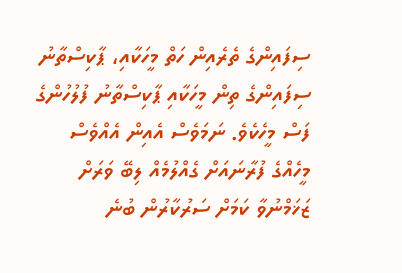ސިފައިންގެ ތެރެއިން ހަތް މީހަކާއި، ޕާކިސްތާނު ސިފައިންގެ ތިން މީހަކާއި ޕާކިސްތާނު ފުލުހުންގެ ފަސް މީހެކެވެ. ނަމަވެސް އެއިން އެއްވެސް މީހެއްގެ ފުރާނައަށް ގެއްލުމެއް ލިބޭ ވަރަށް ޒަޚަމްނުވާ ކަމަށް ސަރުކާރުން ބުނެ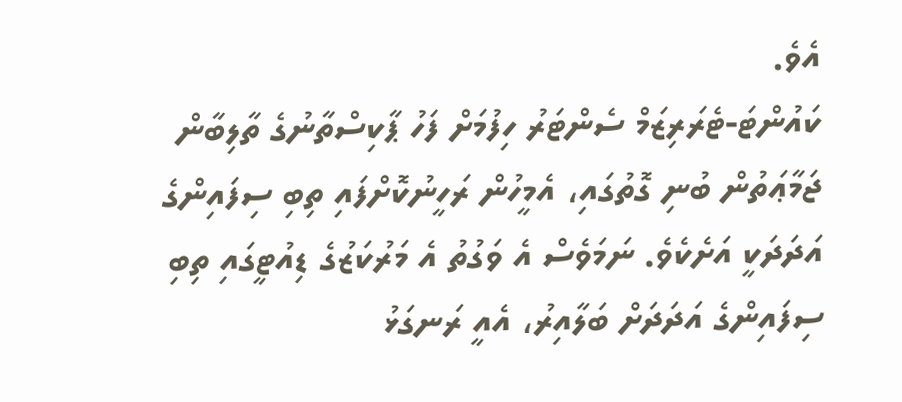އެވެ.
ކައުންޓަ-ޓެރަރިޒަމް ސެންޓަރު ހިފުމަށް ފަހު ޕާކިސްތާނުގެ ތާލިބާން ޖަމާޢަތުން ބުނި ގޮތުގައި، އެމީހުން ރަހީނުކޮށްފައި ތިބި ސިފައިންގެ އަދަދަކީ އަށެކެވެ. ނަމަވެސް އެ ވަގުތު އެ މަރުކަޒުގެ ޑިއުޓީގައި ތިބި ސިފައިންގެ އަދަދަށް ބަލާއިރު، އެއީ ރަނގަޅު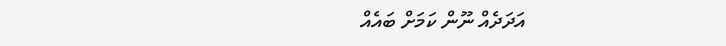އަދަދެއް ނޫން ކަމަށް ބައެއް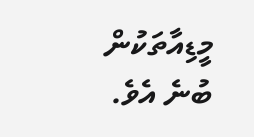މީޑިއާތަކުން ބުނެ އެވެ.